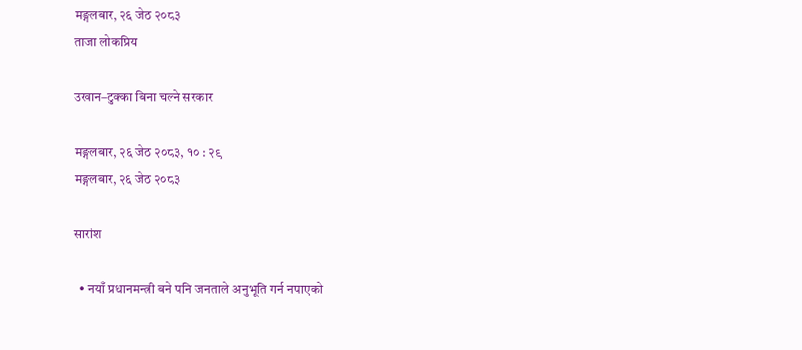मङ्गलबार, २६ जेठ २०८३
ताजा लोकप्रिय

उखान–टुक्का बिना चल्ने सरकार

मङ्गलबार, २६ जेठ २०८३, १० : २९
मङ्गलबार, २६ जेठ २०८३

सारांश

  • नयाँ प्रधानमन्त्री बने पनि जनताले अनुभूति गर्न नपाएको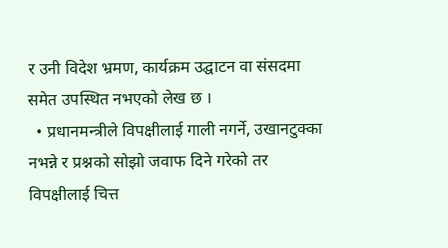र उनी विदेश भ्रमण, कार्यक्रम उद्घाटन वा संसदमा समेत उपस्थित नभएको लेख छ ।
  • प्रधानमन्त्रीले विपक्षीलाई गाली नगर्ने, उखानटुक्का नभन्ने र प्रश्नको सोझो जवाफ दिने गरेको तर विपक्षीलाई चित्त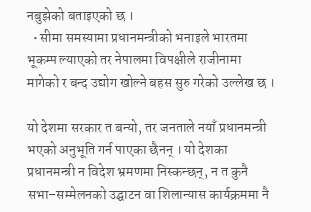नबुझेको बताइएको छ ।
  • सीमा समस्यामा प्रधानमन्त्रीको भनाइले भारतमा भूकम्प ल्याएको तर नेपालमा विपक्षीले राजीनामा मागेको र बन्द उद्योग खोल्ने बहस सुरु गरेको उल्लेख छ ।

यो देशमा सरकार त बन्यो, तर जनताले नयाँ प्रधानमन्त्री भएको अनुभूति गर्न पाएका छैनन् । यो देशका प्रधानमन्त्री न विदेश भ्रमणमा निस्कन्छन्, न त कुनै सभा–सम्मेलनको उद्घाटन वा शिलान्यास कार्यक्रममा नै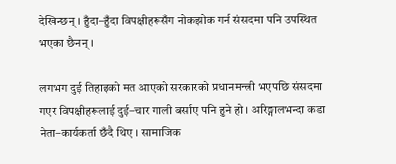देखिन्छन् । हुँदा–हुँदा विपक्षीहरूसँग नोकझोक गर्न संसदमा पनि उपस्थित भएका छैनन् ।

लगभग दुई तिहाइको मत आएको सरकारको प्रधानमन्त्री भएपछि संसदमा गएर विपक्षीहरूलाई दुई–चार गाली बर्साए पनि हुने हो । अरिङ्गालभन्दा कडा नेता–कार्यकर्ता छँदै थिए । सामाजिक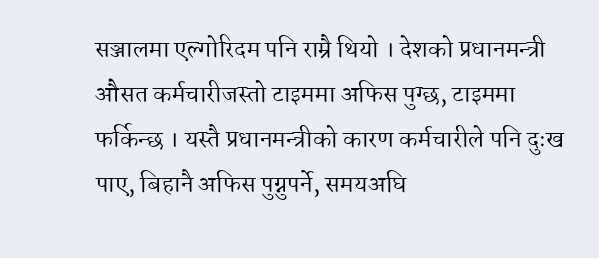सञ्जालमा एल्गोरिदम पनि राम्रै थियो । देशको प्रधानमन्त्री औसत कर्मचारीजस्तो टाइममा अफिस पुग्छ, टाइममा फर्किन्छ । यस्तै प्रधानमन्त्रीको कारण कर्मचारीले पनि दुःख पाए, बिहानै अफिस पुग्नुपर्ने, समयअघि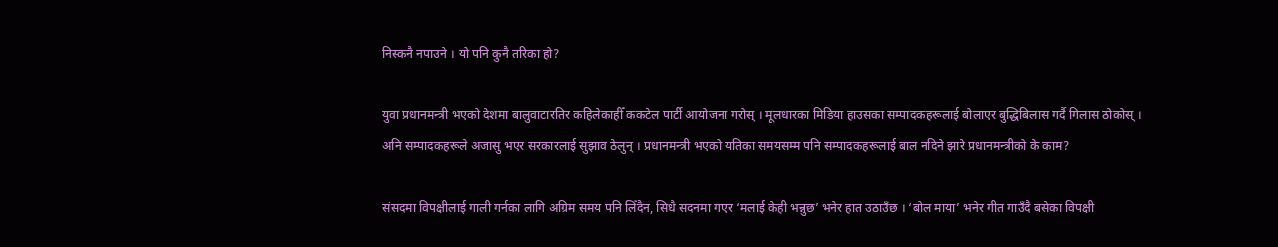निस्कनै नपाउने । यो पनि कुनै तरिका हो?

युवा प्रधानमन्त्री भएको देशमा बालुवाटारतिर कहिलेकाहीँ ककटेल पार्टी आयोजना गरोस् । मूलधारका मिडिया हाउसका सम्पादकहरूलाई बोलाएर बुद्धिबिलास गर्दै गिलास ठोकोस् । अनि सम्पादकहरूले अजासु भएर सरकारलाई सुझाव ठेलुन् । प्रधानमन्त्री भएको यतिका समयसम्म पनि सम्पादकहरूलाई बाल नदिने झारे प्रधानमन्त्रीको के काम?

संसदमा विपक्षीलाई गाली गर्नका लागि अग्रिम समय पनि लिँदैन, सिधै सदनमा गएर ‘मलाई केही भन्नुछ’ भनेर हात उठाउँछ । ‘बोल माया’ भनेर गीत गाउँदै बसेका विपक्षी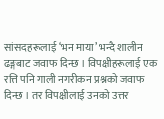सांसदहरूलाई ‘भन माया’ भन्दै शालीन ढङ्गबाट जवाफ दिन्छ । विपक्षीहरूलाई एक रत्ति पनि गाली नगरीकन प्रश्नको जवाफ दिन्छ । तर विपक्षीलाई उनको उत्तर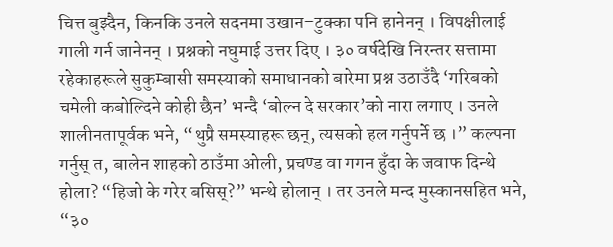चित्त बुझ्दैन, किनकि उनले सदनमा उखान–टुक्का पनि हानेनन् । विपक्षीलाई गाली गर्न जानेनन् । प्रश्नको नघुमाई उत्तर दिए । ३० वर्षदेखि निरन्तर सत्तामा रहेकाहरूले सुकुम्बासी समस्याको समाधानको बारेमा प्रश्न उठाउँदै ‘गरिबको चमेली कबोल्दिने कोही छैन’ भन्दै ‘बोल्न दे सरकार’को नारा लगाए । उनले शालीनतापूर्वक भने, “थुप्रै समस्याहरू छन्, त्यसको हल गर्नुपर्ने छ ।” कल्पना गर्नुस् त, बालेन शाहको ठाउँमा ओली, प्रचण्ड वा गगन हुँदा के जवाफ दिन्थे होला? “हिजो के गरेर बसिस्?” भन्थे होलान् । तर उनले मन्द मुस्कानसहित भने, “३०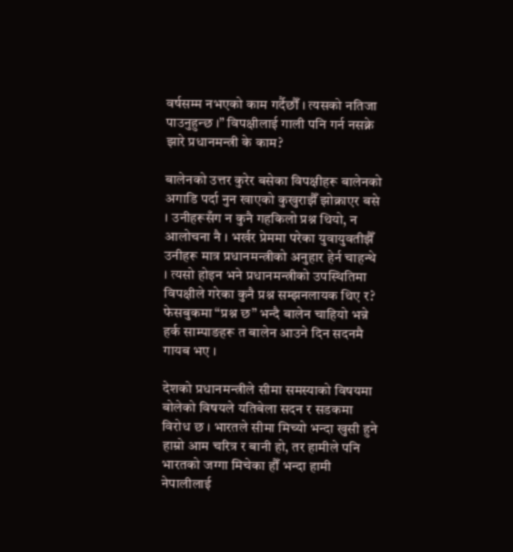वर्षसम्म नभएको काम गर्दैछौँ । त्यसको नतिजा पाउनुहुन्छ ।” विपक्षीलाई गाली पनि गर्न नसक्ने झारे प्रधानमन्त्री के काम?

बालेनको उत्तर कुरेर बसेका विपक्षीहरू बालेनको अगाडि पर्दा नुन खाएको कुखुराझैँ झोक्राएर बसे । उनीहरूसँग न कुनै गहकिलो प्रश्न थियो, न आलोचना नै । भर्खर प्रेममा परेका युवायुवतीझैँ उनीहरू मात्र प्रधानमन्त्रीको अनुहार हेर्न चाहन्थे । त्यसो होइन भने प्रधानमन्त्रीको उपस्थितिमा विपक्षीले गरेका कुनै प्रश्न सम्झनलायक थिए र? फेसबुकमा “प्रश्न छ” भन्दै बालेन चाहियो भन्ने हर्क साम्पाङहरू त बालेन आउने दिन सदनमै गायब भए ।

देशको प्रधानमन्त्रीले सीमा समस्याको विषयमा बोलेको विषयले यतिबेला सदन र सडकमा विरोध छ । भारतले सीमा मिच्यो भन्दा खुसी हुने हाम्रो आम चरित्र र बानी हो, तर हामीले पनि भारतको जग्गा मिचेका हौँ भन्दा हामी नेपालीलाई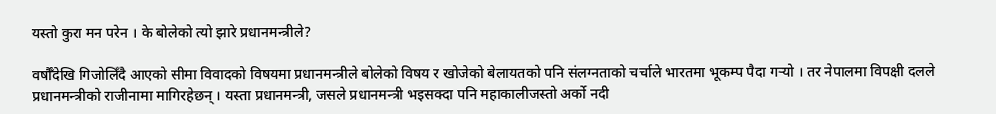यस्तो कुरा मन परेन । के बोलेको त्यो झारे प्रधानमन्त्रीले?

वर्षौँदेखि गिजोलिँदै आएको सीमा विवादको विषयमा प्रधानमन्त्रीले बोलेको विषय र खोजेको बेलायतको पनि संलग्नताको चर्चाले भारतमा भूकम्प पैदा गर्‍यो । तर नेपालमा विपक्षी दलले प्रधानमन्त्रीको राजीनामा मागिरहेछन् । यस्ता प्रधानमन्त्री, जसले प्रधानमन्त्री भइसक्दा पनि महाकालीजस्तो अर्को नदी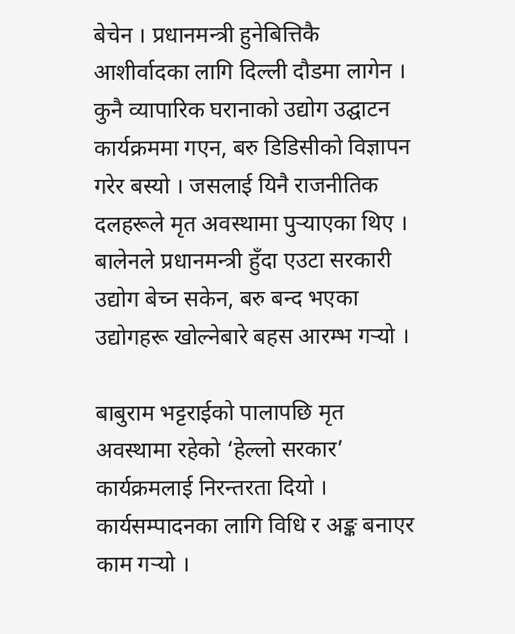बेचेन । प्रधानमन्त्री हुनेबित्तिकै आशीर्वादका लागि दिल्ली दौडमा लागेन । कुनै व्यापारिक घरानाको उद्योग उद्घाटन कार्यक्रममा गएन, बरु डिडिसीको विज्ञापन गरेर बस्यो । जसलाई यिनै राजनीतिक दलहरूले मृत अवस्थामा पुर्‍याएका थिए । बालेनले प्रधानमन्त्री हुँदा एउटा सरकारी उद्योग बेच्न सकेन, बरु बन्द भएका उद्योगहरू खोल्नेबारे बहस आरम्भ गर्‍यो ।

बाबुराम भट्टराईको पालापछि मृत अवस्थामा रहेको ‘हेल्लो सरकार’ कार्यक्रमलाई निरन्तरता दियो । कार्यसम्पादनका लागि विधि र अङ्क बनाएर काम गर्‍यो ।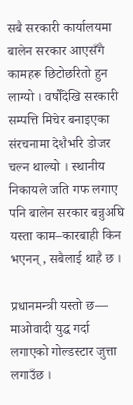सबै सरकारी कार्यालयमा बालेन सरकार आएसँगै कामहरू छिटोछरितो हुन लाग्यो । वर्षौँदेखि सरकारी सम्पत्ति मिचेर बनाइएका संरचनामा देशैभरि डोजर चल्न थाल्यो । स्थानीय निकायले जति गफ लगाए पनि बालेन सरकार बन्नुअघि यस्ता काम–कारबाही किन भएनन्, सबैलाई थाहै छ ।

प्रधानमन्त्री यस्तो छ— माओवादी युद्ध गर्दा लगाएको गोल्डस्टार जुत्ता लगाउँछ ।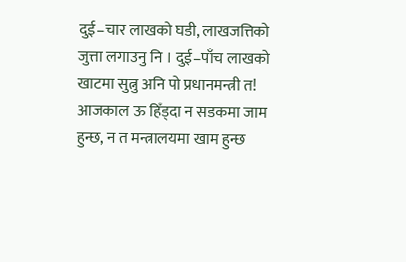दुई–चार लाखको घडी, लाखजत्तिको जुत्ता लगाउनु नि । दुई–पाँच लाखको खाटमा सुत्नु अनि पो प्रधानमन्त्री त! आजकाल ऊ हिँड्दा न सडकमा जाम हुन्छ, न त मन्त्रालयमा खाम हुन्छ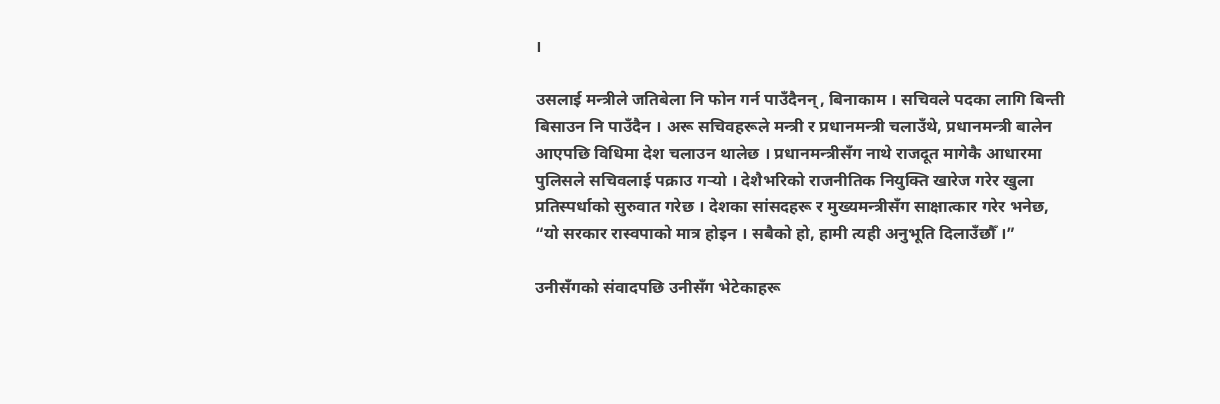।

उसलाई मन्त्रीले जतिबेला नि फोन गर्न पाउँदैनन्, बिनाकाम । सचिवले पदका लागि बिन्ती बिसाउन नि पाउँदैन । अरू सचिवहरूले मन्त्री र प्रधानमन्त्री चलाउँथे, प्रधानमन्त्री बालेन आएपछि विधिमा देश चलाउन थालेछ । प्रधानमन्त्रीसँग नाथे राजदूत मागेकै आधारमा पुलिसले सचिवलाई पक्राउ गर्‍यो । देशैभरिको राजनीतिक नियुक्ति खारेज गरेर खुला प्रतिस्पर्धाको सुरुवात गरेछ । देशका सांसदहरू र मुख्यमन्त्रीसँग साक्षात्कार गरेर भनेछ, “यो सरकार रास्वपाको मात्र होइन । सबैको हो, हामी त्यही अनुभूति दिलाउँछौँ ।”

उनीसँगको संवादपछि उनीसँग भेटेकाहरू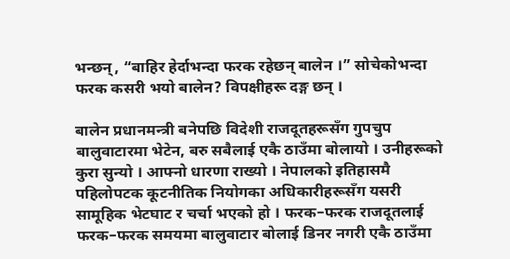भन्छन्, “बाहिर हेर्दाभन्दा फरक रहेछन् बालेन ।” सोचेकोभन्दा फरक कसरी भयो बालेन? विपक्षीहरू दङ्ग छन् ।

बालेन प्रधानमन्त्री बनेपछि विदेशी राजदूतहरूसँग गुपचुप बालुवाटारमा भेटेन, बरु सबैलाई एकै ठाउँमा बोलायो । उनीहरूको कुरा सुन्यो । आफ्नो धारणा राख्यो । नेपालको इतिहासमै पहिलोपटक कूटनीतिक नियोगका अधिकारीहरूसँग यसरी सामूहिक भेटघाट र चर्चा भएको हो । फरक–फरक राजदूतलाई फरक–फरक समयमा बालुवाटार बोलाई डिनर नगरी एकै ठाउँमा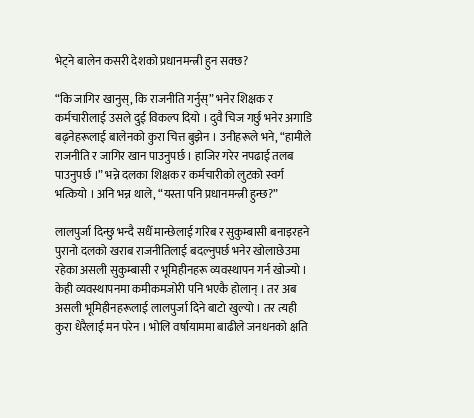भेट्ने बालेन कसरी देशको प्रधानमन्त्री हुन सक्छ?

“कि जागिर खानुस्, कि राजनीति गर्नुस्” भनेर शिक्षक र कर्मचारीलाई उसले दुई विकल्प दियो । दुवै चिज गर्छु भनेर अगाडि बढ्नेहरूलाई बालेनको कुरा चित्त बुझेन । उनीहरूले भने, “हामीले राजनीति र जागिर खान पाउनुपर्छ । हाजिर गरेर नपढाई तलब पाउनुपर्छ ।” भन्ने दलका शिक्षक र कर्मचारीको लुटको स्वर्ग भत्कियो । अनि भन्न थाले, “यस्ता पनि प्रधानमन्त्री हुन्छ?”

लालपुर्जा दिन्छु भन्दै सधैँ मान्छेलाई गरिब र सुकुम्बासी बनाइरहने पुरानो दलको खराब राजनीतिलाई बदल्नुपर्छ भनेर खोलाछेउमा रहेका असली सुकुम्बासी र भूमिहीनहरू व्यवस्थापन गर्न खोज्यो । केही व्यवस्थापनमा कमीकमजोरी पनि भएकै होलान् । तर अब असली भूमिहीनहरूलाई लालपुर्जा दिने बाटो खुल्यो । तर त्यही कुरा धेरैलाई मन परेन । भोलि वर्षायाममा बाढीले जनधनको क्षति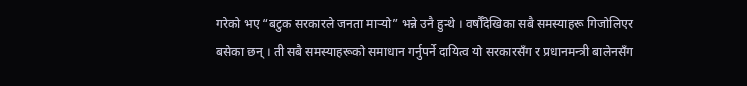गरेको भए “बटुक सरकारले जनता मार्‍यो” भन्ने उनै हुन्थे । वर्षौँदेखिका सबै समस्याहरू गिजोलिएर बसेका छन् । ती सबै समस्याहरूको समाधान गर्नुपर्ने दायित्व यो सरकारसँग र प्रधानमन्त्री बालेनसँग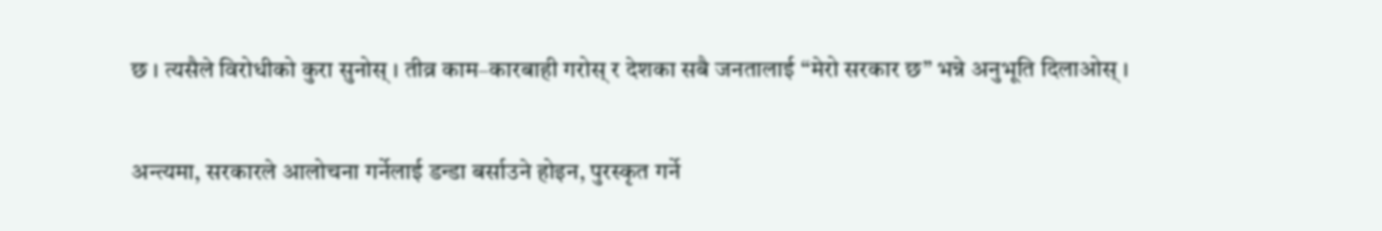छ । त्यसैले विरोधीको कुरा सुनोस् । तीव्र काम–कारबाही गरोस् र देशका सबै जनतालाई “मेरो सरकार छ” भन्ने अनुभूति दिलाओस् ।

अन्त्यमा, सरकारले आलोचना गर्नेलाई डन्डा बर्साउने होइन, पुरस्कृत गर्ने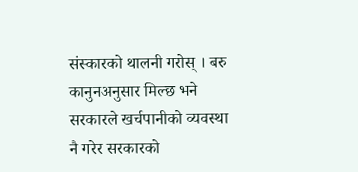संस्कारको थालनी गरोस् । बरु कानुनअनुसार मिल्छ भने सरकारले खर्चपानीको व्यवस्था नै गरेर सरकारको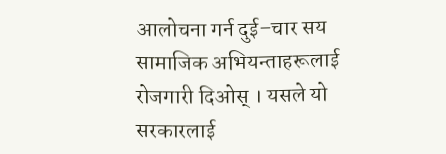आलोचना गर्न दुई–चार सय सामाजिक अभियन्ताहरूलाई रोजगारी दिओस् । यसले यो सरकारलाई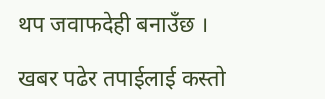थप जवाफदेही बनाउँछ ।

खबर पढेर तपाईलाई कस्तो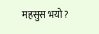महसुस भयो ?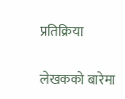प्रतिक्रिया

लेखकको बारेमा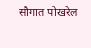सौगात पोखरेल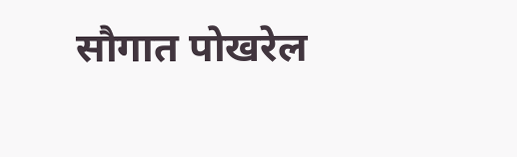सौगात पोखरेल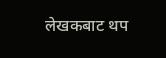लेखकबाट थप